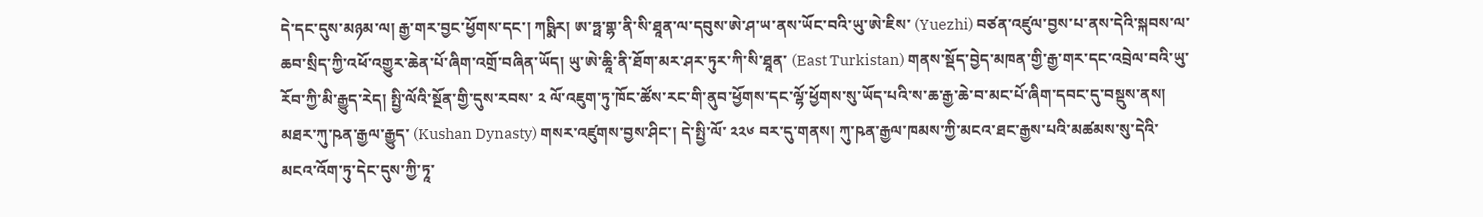དེ་དང་དུས་མཉམ་ལ། རྒྱ་གར་བྱང་ཕྱོགས་དང་། ཀཥྨིར། ཨ་ཧྥ་གྷ་ནི་སི་ཐཱན་ལ་དབུས་ཨེ་ཤ་ཡ་ནས་ཡོང་བའི་ཡུ་ཨེ་ཇིས་ (Yuezhi) བཙན་འཛུལ་བྱས་པ་ནས་དེའི་སྐབས་ལ་ཆབ་སྲིད་ཀྱི་འཕོ་འགྱུར་ཆེན་པོ་ཞིག་འགྲོ་བཞིན་ཡོད། ཡུ་ཨེ་ཆཱི་ནི་ཐོག་མར་ཤར་ཏུར་ཀི་སི་ཐཱན་ (East Turkistan) གནས་སྡོད་བྱེད་མཁན་གྱི་རྒྱ་གར་དང་འབྲེལ་བའི་ཡུ་རོབ་ཀྱི་མི་རྒྱུད་རེད། སྤྱི་ལོའི་སྔོན་གྱི་དུས་རབས་ ༢ ལོ་འཇུག་ཏུ་ཁོང་ཚོས་རང་གི་ནུབ་ཕྱོགས་དང་ལྷོ་ཕྱོགས་སུ་ཡོད་པའི་ས་ཆ་རྒྱ་ཆེ་བ་མང་པོ་ཞིག་དབང་དུ་བསྡུས་ནས། མཐར་ཀུ་ཥན་རྒྱལ་རྒྱུད་ (Kushan Dynasty) གསར་འཛུགས་བྱས་ཤིང་། དེ་སྤྱི་ལོ་ ༢༢༦ བར་དུ་གནས། ཀུ་ཥན་རྒྱལ་ཁམས་ཀྱི་མངའ་ཐང་རྒྱས་པའི་མཚམས་སུ་དེའི་མངའ་འོག་ཏུ་དེང་དུས་ཀྱི་ཏཱ་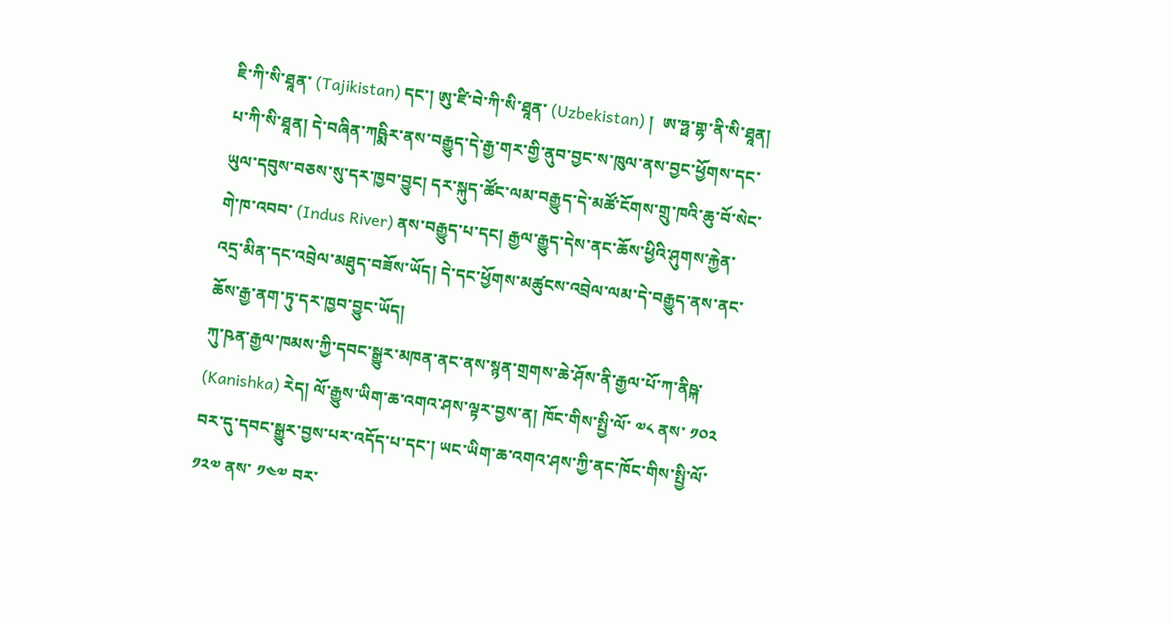ཇི་ཀི་སི་ཐཱན་ (Tajikistan) དང་། ཨུ་ཛི་བེ་ཀི་སི་ཐཱན་ (Uzbekistan) །  ཨ་ཧྥ་གྷ་ནི་སི་ཐཱན། པ་ཀི་སི་ཐཱན། དེ་བཞིན་ཀཥྨིར་ནས་བརྒྱུད་དེ་རྒྱ་གར་གྱི་ནུབ་བྱང་ས་ཁུལ་ནས་བྱང་ཕྱོགས་དང་ཡུལ་དབུས་བཅས་སུ་དར་ཁྱབ་བྱུང། དར་སྐུད་ཚོང་ལམ་བརྒྱུད་དེ་མཚོ་ངོགས་གྲུ་ཁའི་ཆུ་བོ་སེང་གེ་ཁ་འབབ་ (Indus River) ནས་བརྒྱུད་པ་དང། རྒྱལ་རྒྱུད་དེས་ནང་ཆོས་ཕྱིའི་ཤུགས་རྐྱེན་འདྲ་མིན་དང་འབྲེལ་མཐུད་བཟོས་ཡོད། དེ་དང་ཕྱོགས་མཚུངས་འབྲེལ་ལམ་དེ་བརྒྱུད་ནས་ནང་ཆོས་རྒྱ་ནག་ཏུ་དར་ཁྱབ་བྱུང་ཡོད།
ཀུ་ཥན་རྒྱལ་ཁམས་ཀྱི་དབང་སྒྱུར་མཁན་ནང་ནས་སྙན་གྲགས་ཆེ་ཤོས་ནི་རྒྱལ་པོ་ཀ་ནིཥྐ་ (Kanishka) རེད། ལོ་རྒྱུས་ཡིག་ཆ་འགའ་ཤས་ལྟར་བྱས་ན། ཁོང་གིས་སྤྱི་ལོ་ ༧༨ ནས་ ༡༠༢ བར་དུ་དབང་སྒྱུར་བྱས་པར་འདོད་པ་དང་། ཡང་ཡིག་ཆ་འགའ་ཤས་ཀྱི་ནང་ཁོང་གིས་སྤྱི་ལོ་ ༡༢༧ ནས་ ༡༤༧ བར་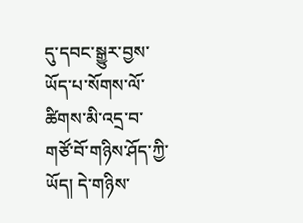དུ་དབང་སྒྱུར་བྱས་ཡོད་པ་སོགས་ལོ་ཚིགས་མི་འདྲ་བ་གཙོ་བོ་གཉིས་ཤོད་ཀྱི་ཡོད། དེ་གཉིས་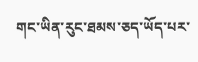གང་ཡིན་རུང་ཐམས་ཅད་ཡོད་པར་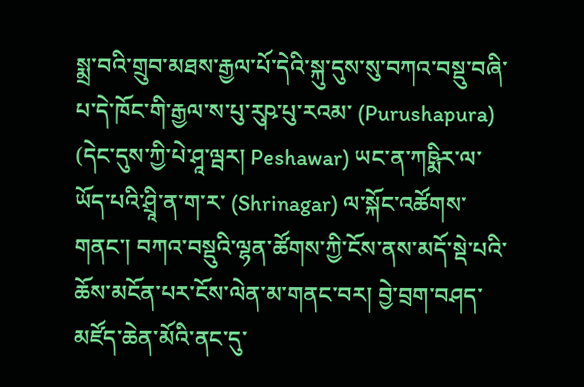སྨྲ་བའི་གྲུབ་མཐས་རྒྱལ་པོ་དེའི་སྐུ་དུས་སུ་བཀའ་བསྡུ་བཞི་པ་དེ་ཁོང་གི་རྒྱལ་ས་པུ་རུཥ་པུ་རའམ་ (Purushapura) (དེང་དུས་ཀྱི་པེ་ཤཱ་ལྦར། Peshawar) ཡང་ན་ཀཥྨིར་ལ་ཡོད་པའི་ཤྲཱི་ན་ག་ར་ (Shrinagar) ལ་སྐོང་འཚོགས་གནང་། བཀའ་བསྡུའི་ལྷན་ཚོགས་ཀྱི་ངོས་ནས་མདོ་སྡེ་པའི་ཆོས་མངོན་པར་ངོས་ལེན་མ་གནང་བར། བྱེ་བྲག་བཤད་མཛོད་ཆེན་མོའི་ནང་དུ་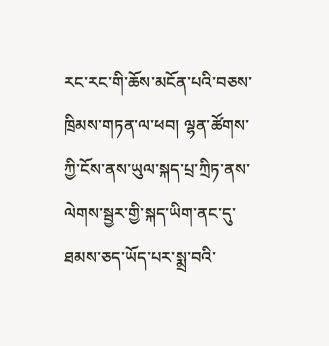རང་རང་གི་ཆོས་མངོན་པའི་བཅས་ཁྲིམས་གཏན་ལ་ཕབ། ལྷན་ཚོགས་ཀྱི་ངོས་ནས་ཡུལ་སྐད་པྲ་ཀྲིཏ་ནས་ལེགས་སྦྱར་གྱི་སྐད་ཡིག་ནང་དུ་ཐམས་ཅད་ཡོད་པར་སྨྲ་བའི་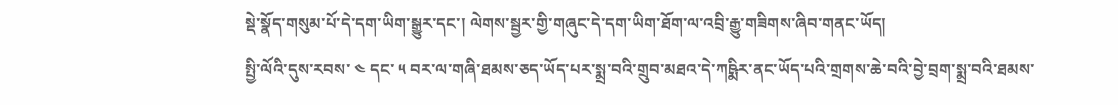སྡེ་སྣོད་གསུམ་པོ་དེ་དག་ཡིག་སྒྱུར་དང་། ལེགས་སྦྱར་གྱི་གཞུང་དེ་དག་ཡིག་ཐོག་ལ་འབྲི་རྒྱུ་གཟིགས་ཞིབ་གནང་ཡོད།
སྤྱི་ལོའི་དུས་རབས་ ༤ དང་ ༥ བར་ལ་གཞི་ཐམས་ཅད་ཡོད་པར་སྨྲ་བའི་གྲུབ་མཐའ་དེ་ཀཥྨིར་ནང་ཡོད་པའི་གྲགས་ཆེ་བའི་བྱེ་བྲག་སྨྲ་བའི་ཐམས་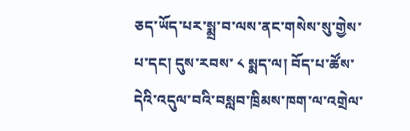ཅད་ཡོད་པར་སྨྲ་བ་ལས་ནང་གསེས་སུ་གྱེས་པ་དང། དུས་རབས་ ༨ སྨད་ལ། བོད་པ་ཚོས་དེའི་འདུལ་བའི་བསླབ་ཁྲིམས་ཁག་ལ་འགྲེལ་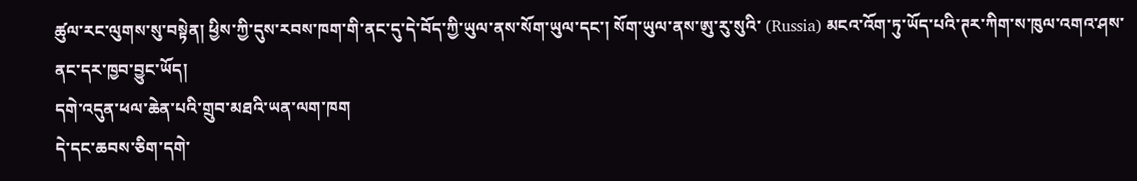ཚུལ་རང་ལུགས་སུ་བསྟེན། ཕྱིས་ཀྱི་དུས་རབས་ཁག་གི་ནང་དུ་དེ་བོད་ཀྱི་ཡུལ་ནས་སོག་ཡུལ་དང་། སོག་ཡུལ་ནས་ཨུ་རུ་སུའི་ (Russia) མངའ་འོག་ཏུ་ཡོད་པའི་ཊར་ཀིག་ས་ཁུལ་འགའ་ཤས་ནང་དར་ཁྱབ་བྱུང་ཡོད།
དགེ་འདུན་ཕལ་ཆེན་པའི་གྲུབ་མཐའི་ཡན་ལག་ཁག
དེ་དང་ཆབས་ཅིག་དགེ་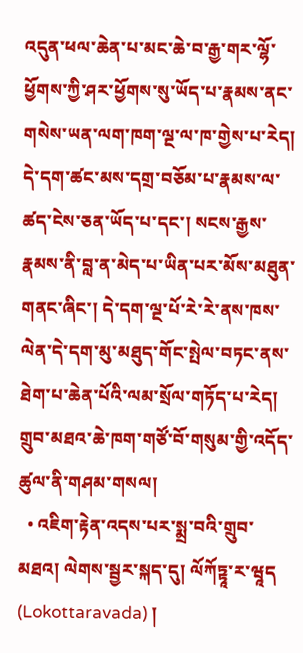འདུན་ཕལ་ཆེན་པ་མང་ཆེ་བ་རྒྱ་གར་ལྷོ་ཕྱོགས་ཀྱི་ཤར་ཕྱོགས་སུ་ཡོད་པ་རྣམས་ནང་གསེས་ཡན་ལག་ཁག་ལྔ་ལ་ཁ་གྱེས་པ་རེད། དེ་དག་ཚང་མས་དགྲ་བཅོམ་པ་རྣམས་ལ་ཚད་ངེས་ཅན་ཡོད་པ་དང་། སངས་རྒྱས་རྣམས་ནི་བླ་ན་མེད་པ་ཡིན་པར་མོས་མཐུན་གནང་ཞིང་། དེ་དག་ལྔ་པོ་རེ་རེ་ནས་ཁས་ལེན་དེ་དག་མུ་མཐུད་གོང་སྤེལ་བཏང་ནས་ཐེག་པ་ཆེན་པོའི་ལམ་སྲོལ་གཏོད་པ་རེད། གྲུབ་མཐའ་ཆེ་ཁག་གཙོ་བོ་གསུམ་གྱི་འདོད་ཚུལ་ནི་གཤམ་གསལ།
  • འཇིག་རྟེན་འདས་པར་སྨྲ་བའི་གྲུབ་མཐའ། ལེགས་སྦྱར་སྐད་དུ། ལོཀོཏྟཱ་ར་ཝཱད (Lokottaravada) །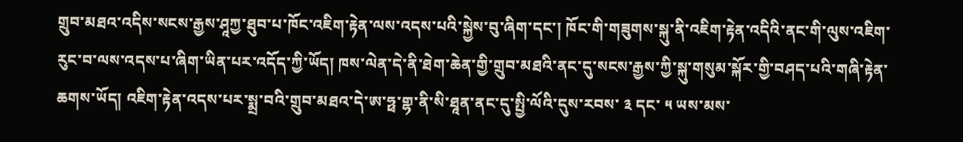གྲུབ་མཐའ་འདིས་སངས་རྒྱས་ཤཱཀྱ་ཐུབ་པ་ཁོང་འཇིག་རྟེན་ལས་འདས་པའི་སྐྱེས་བུ་ཞིག་དང་། ཁོང་གི་གཟུགས་སྐུ་ནི་འཇིག་རྟེན་འདིའི་ནང་གི་ལུས་འཇིག་རུང་བ་ལས་འདས་པ་ཞིག་ཡིན་པར་འདོད་ཀྱི་ཡོད། ཁས་ལེན་དེ་ནི་ཐེག་ཆེན་གྱི་གྲུབ་མཐའི་ནང་དུ་སངས་རྒྱས་ཀྱི་སྐུ་གསུམ་སྐོར་གྱི་བཤད་པའི་གཞི་རྟེན་ཆགས་ཡོད། འཇིག་རྟེན་འདས་པར་སྨྲ་བའི་གྲུབ་མཐའ་དེ་ཨ་ཧྥ་གྷ་ནི་སི་ཐཱན་ནང་དུ་སྤྱི་ལོའི་དུས་རབས་ ༣ དང་ ༥ ཡས་མས་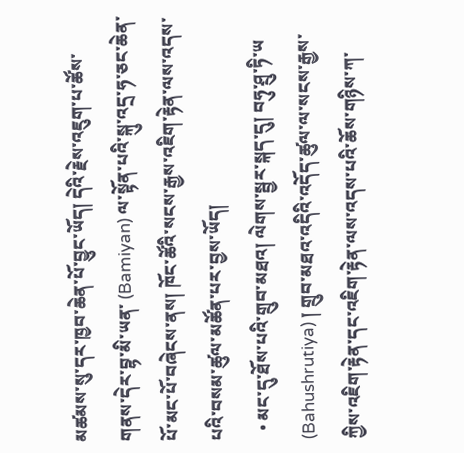མཚམས་སུ་དར་ཁྱབ་ཆེན་པོ་བྱུང་ཡོད། དེའི་རྗེས་འཇུག་པ་ཚོས་གནས་དེར་བྷ་མི་ཡན་ (Bamiyan) ལ་སྟོན་པའི་སྐུ་འདྲ་ཧ་ཅང་ཆེན་པོ་མང་པོ་བཞེངས་ནས། ཁོང་ཚོའི་སངས་རྒྱས་འཇིག་རྟེན་ལས་འདས་པའི་བསམ་ཚུལ་མཚོན་པར་བྱས་ཡོད།
  • མང་དུ་ཐོས་པའི་གྲུབ་མཐའ། ལེགས་སྦྱར་སྐད་དུ། བཧུ་ཤྲུ་ཏི་ཡ (Bahushrutiya) ། གྲུབ་མཐའ་འདིའི་འདོད་ཚུལ་ལ་སངས་རྒྱས་ཀྱིས་འཇིག་རྟེན་དང་འཇིག་རྟེན་ལས་འདས་པའི་ཆོས་གཉིས་ཀ་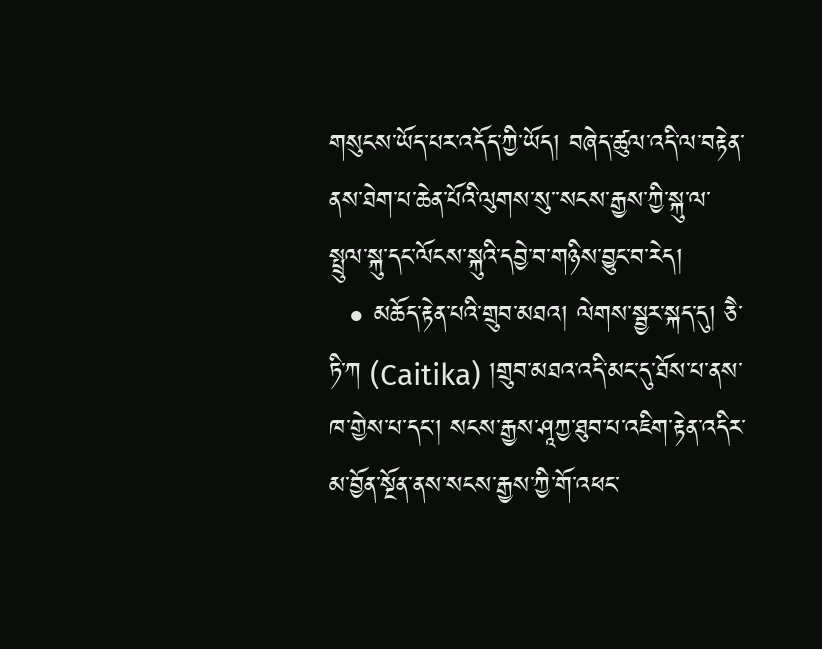གསུངས་ཡོད་པར་འདོད་ཀྱི་ཡོད། བཞེད་ཚུལ་འདི་ལ་བརྟེན་ནས་ཐེག་པ་ཆེན་པོའི་ལུགས་སུ་་སངས་རྒྱས་ཀྱི་སྐུ་ལ་སྤྲུལ་སྐུ་དང་ལོངས་སྐུའི་དབྱེ་བ་གཉིས་བྱུང་བ་རེད།
  • མཆོད་རྟེན་པའི་གྲུབ་མཐའ། ལེགས་སྦྱར་སྐད་དུ། ཅཻ་ཏི་ཀ (Caitika) །གྲུབ་མཐའ་འདི་མང་དུ་ཐོས་པ་ནས་ཁ་གྱེས་པ་དང་། སངས་རྒྱས་ཤཱཀྱ་ཐུབ་པ་འཇིག་རྟེན་འདིར་མ་བྱོན་སྔོན་ནས་སངས་རྒྱས་ཀྱི་གོ་འཕང་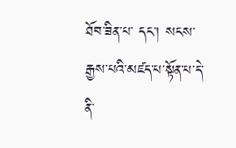ཐོབ་ཟིན་པ་ དང་། སངས་རྒྱས་པའི་མཛད་པ་སྟོན་པ་དེ་ནི་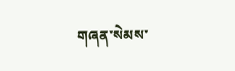གཞན་སེམས་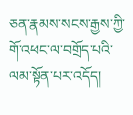ཅན་རྣམས་སངས་རྒྱས་ཀྱི་གོ་འཕང་ལ་བགྲོད་པའི་ལམ་སྟོན་པར་འདོད།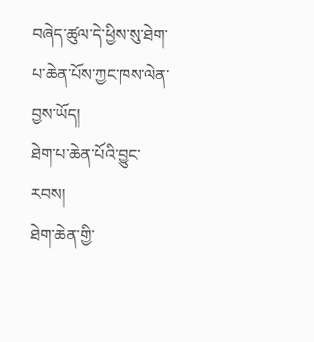བཞེད་ཚུལ་དེ་ཕྱིས་སུ་ཐེག་པ་ཆེན་པོས་ཀྱང་ཁས་ལེན་བྱས་ཡོད།
ཐེག་པ་ཆེན་པོའི་བྱུང་རབས།
ཐེག་ཆེན་གྱི་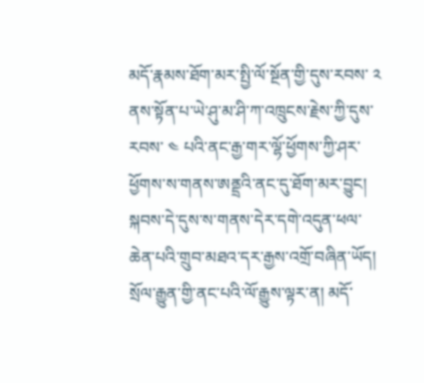མདོ་རྣམས་ཐོག་མར་སྤྱི་ལོ་སྔོན་གྱི་དུས་རབས་ ༢ ནས་སྟོན་པ་ཡེ་ཤུ་མ་ཤི་ཀ་འཁྲུངས་རྗེས་ཀྱི་དུས་རབས་ ༤ པའི་ནང་རྒྱ་གར་ལྷོ་ཕྱོགས་ཀྱི་ཤར་ཕྱོགས་ས་གནས་ཨནྡྲའི་ནང་དུ་ཐོག་མར་བྱུང། སྐབས་དེ་དུས་ས་གནས་དེར་དགེ་འདུན་ཕལ་ཆེན་པའི་གྲུབ་མཐའ་དར་རྒྱས་འགྲོ་བཞིན་ཡོད། སྲོལ་རྒྱུན་གྱི་ནང་པའི་ལོ་རྒྱུས་ལྟར་ན། མདོ་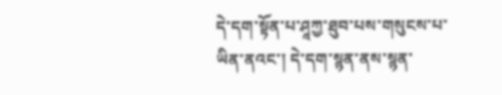དེ་དག་སྟོན་པ་ཤཱཀྱ་ཐུབ་པས་གསུངས་པ་ཡིན་ནའང་། དེ་དག་སྙན་ནས་སྙན་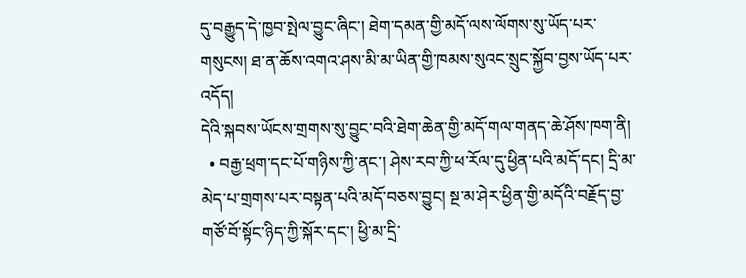དུ་བརྒྱུད་དེ་ཁྱབ་སྤེལ་བྱུང་ཞིང་། ཐེག་དམན་གྱི་མདོ་ལས་ལོགས་སུ་ཡོད་པར་གསུངས། ཐ་ན་ཆོས་འགའ་ཤས་མི་མ་ཡིན་གྱི་ཁམས་སུའང་སྲུང་སྐྱོབ་བྱས་ཡོད་པར་འདོད།
དེའི་སྐབས་ཡོངས་གྲགས་སུ་བྱུང་བའི་ཐེག་ཆེན་གྱི་མདོ་གལ་གནད་ཆེ་ཤོས་ཁག་ནི།
  • བརྒྱ་ཕྲག་དང་པོ་གཉིས་ཀྱི་ནང་། ཤེས་རབ་ཀྱི་ཕ་རོལ་དུ་ཕྱིན་པའི་མདོ་དང། དྲི་མ་མེད་པ་གྲགས་པར་བསྟན་པའི་མདོ་བཅས་བྱུང། སྔ་མ་ཤེར་ཕྱིན་གྱི་མདོའི་བརྗོད་བྱ་གཙོ་བོ་སྟོང་ཉིད་ཀྱི་སྐོར་དང་། ཕྱི་མ་དྲི་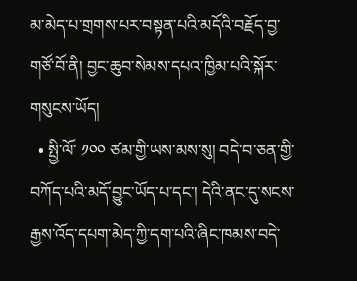མ་མེད་པ་གྲགས་པར་བསྟན་པའི་མདོའི་བརྗོད་བྱ་གཙོ་བོ་ནི། བྱང་ཆུབ་སེམས་དཔའ་ཁྱིམ་པའི་སྐོར་གསུངས་ཡོད།
  • སྤྱི་ལོ་ ༡༠༠ ཙམ་གྱི་ཡས་མས་སུ། བདེ་བ་ཅན་གྱི་བཀོད་པའི་མདོ་བྱུང་ཡོད་པ་དང་། དེའི་ནང་དུ་སངས་རྒྱས་འོད་དཔག་མེད་ཀྱི་དག་པའི་ཞིང་ཁམས་བདེ་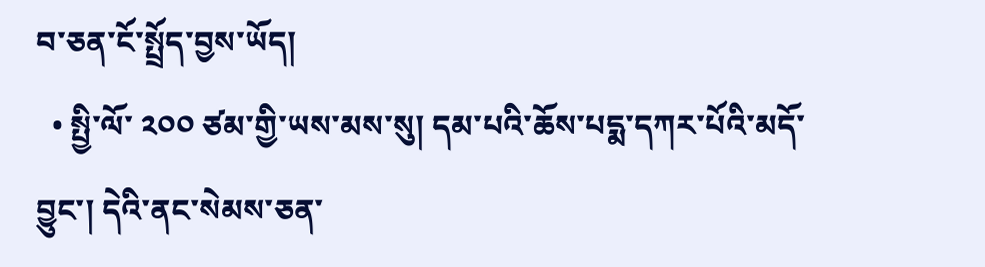བ་ཅན་ངོ་སྤྲོད་བྱས་ཡོད།
  • སྤྱི་ལོ་ ༢༠༠ ཙམ་གྱི་ཡས་མས་སུ། དམ་པའི་ཆོས་པདྨ་དཀར་པོའི་མདོ་བྱུང་། དེའི་ནང་སེམས་ཅན་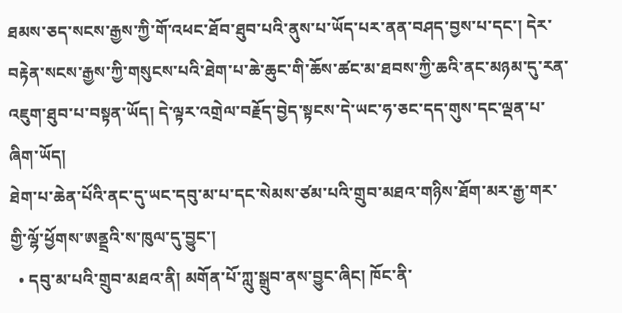ཐམས་ཅད་སངས་རྒྱས་ཀྱི་གོ་འཕང་ཐོབ་ཐུབ་པའི་ནུས་པ་ཡོད་པར་ནན་བཤད་བྱས་པ་དང་། དེར་བརྟེན་སངས་རྒྱས་ཀྱི་གསུངས་པའི་ཐེག་པ་ཆེ་ཆུང་གི་ཆོས་ཚང་མ་ཐབས་ཀྱི་ཆའི་ནང་མཉམ་དུ་རན་འཇུག་ཐུབ་པ་བསྟན་ཡོད། དེ་ལྟར་འགྲེལ་བརྗོད་བྱེད་སྟངས་དེ་ཡང་ཧ་ཅང་དད་གུས་དང་ལྡན་པ་ཞིག་ཡོད།
ཐེག་པ་ཆེན་པོའི་ནང་དུ་ཡང་དབུ་མ་པ་དང་སེམས་ཙམ་པའི་གྲུབ་མཐའ་གཉིས་ཐོག་མར་རྒྱ་གར་གྱི་ལྷོ་ཕྱོགས་ཨནྡྲའི་ས་ཁུལ་དུ་བྱུང་།
  • དབུ་མ་པའི་གྲུབ་མཐའ་ནི། མགོན་པོ་ཀླུ་སྒྲུབ་ནས་བྱུང་ཞིང། ཁོང་ནི་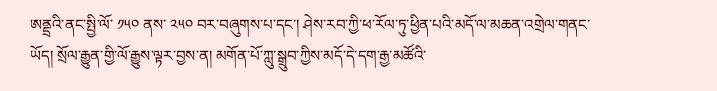ཨནྡྲའི་ནང་སྤྱི་ལོ་ ༡༥༠ ནས་ ༢༥༠ བར་བཞུགས་པ་དང་། ཤེས་རབ་ཀྱི་ཕ་རོལ་ཏུ་ཕྱིན་པའི་མདོ་ལ་མཆན་འགྲེལ་གནང་ཡོད། སྲོལ་རྒྱུན་གྱི་ལོ་རྒྱུས་ལྟར་བྱས་ན། མགོན་པོ་ཀླུ་སྒྲུབ་ཀྱིས་མདོ་དེ་དག་རྒྱ་མཚོའི་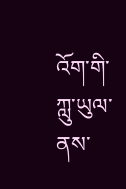འོག་གི་ཀླུ་ཡུལ་ནས་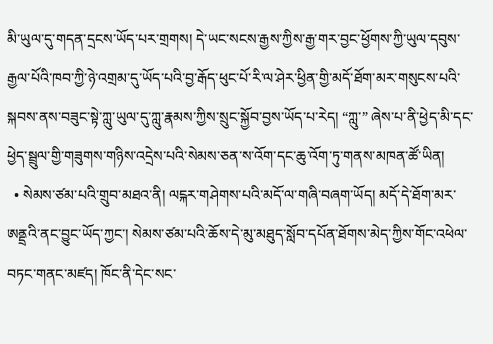མི་ཡུལ་དུ་གདན་དྲངས་ཡོད་པར་གྲགས། དེ་ཡང་སངས་རྒྱས་ཀྱིས་རྒྱ་གར་བྱང་ཕྱོགས་ཀྱི་ཡུལ་དབུས་རྒྱལ་པོའི་ཁབ་ཀྱི་ཉེ་འགྲམ་དུ་ཡོད་པའི་བྱ་རྒོད་ཕུང་པོ་རི་ལ་ཤེར་ཕྱིན་གྱི་མདོ་ཐོག་མར་གསུངས་པའི་སྐབས་ནས་བཟུང་སྟེ་ཀླུ་ཡུལ་དུ་ཀླུ་རྣམས་ཀྱིས་སྲུང་སྐྱོབ་བྱས་ཡོད་པ་རེད། “ཀླུ་” ཞེས་པ་ནི་ཕྱེད་མི་དང་ཕྱེད་སྦྲུལ་གྱི་གཟུགས་གཉིས་འདྲེས་པའི་སེམས་ཅན་ས་འོག་དང་ཆུ་འོག་ཏུ་གནས་མཁན་ཚོ་ཡིན།
  • སེམས་ཙམ་པའི་གྲུབ་མཐའ་ནི། ལངྐར་གཤེགས་པའི་མདོ་ལ་གཞི་བཞག་ཡོད། མདོ་དེ་ཐོག་མར་ཨནྡྲའི་ནང་བྱུང་ཡོད་ཀྱང་། སེམས་ཙམ་པའི་ཆོས་དེ་མུ་མཐུད་སློབ་དཔོན་ཐོགས་མེད་ཀྱིས་གོང་འཕེལ་བཏང་གནང་མཛད། ཁོང་ནི་དེང་སང་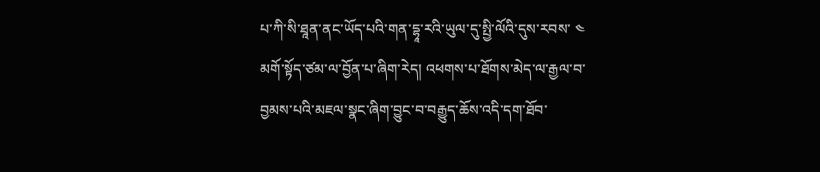པ་ཀི་སི་ཐཱན་ནང་ཡོད་པའི་གན་དྷཱ་རའི་ཡུལ་དུ་སྤྱི་ལོའི་དུས་རབས་ ༤ མགོ་སྟོད་ཙམ་ལ་བྱོན་པ་ཞིག་རེད། འཕགས་པ་ཐོགས་མེད་ལ་རྒྱལ་བ་བྱམས་པའི་མཇལ་སྣང་ཞིག་བྱུང་བ་བརྒྱུད་ཆོས་འདི་དག་ཐོབ་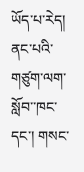ཡོད་པ་རེད།
ནང་པའི་གཙུག་ལག་སློབ་་ཁང་དང་། གསང་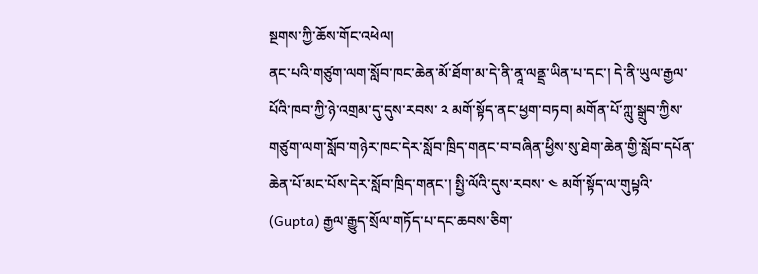སྔགས་ཀྱི་ཆོས་གོང་འཕེལ།
ནང་པའི་གཙུག་ལག་སློབ་ཁང་ཆེན་མོ་ཐོག་མ་དེ་ནི་ནཱ་ལནྡྲ་ཡིན་པ་དང་། དེ་ནི་ཡུལ་རྒྱལ་པོའི་ཁབ་ཀྱི་ཉེ་འགྲམ་དུ་དུས་རབས་ ༢ མགོ་སྟོད་ནང་ཕྱག་བཏབ། མགོན་པོ་ཀླུ་སྒྲུབ་ཀྱིས་གཙུག་ལག་སློབ་གཉེར་ཁང་དེར་སློབ་ཁྲིད་གནང་བ་བཞིན་ཕྱིས་སུ་ཐེག་ཆེན་གྱི་སློབ་དཔོན་ཆེན་པོ་མང་པོས་དེར་སློབ་ཁྲིད་གནང་། སྤྱི་ལོའི་དུས་རབས་ ༤ མགོ་སྟོད་ལ་གུཔྟའི་ (Gupta) རྒྱལ་རྒྱུད་སྲོལ་གཏོད་པ་དང་ཆབས་ཅིག་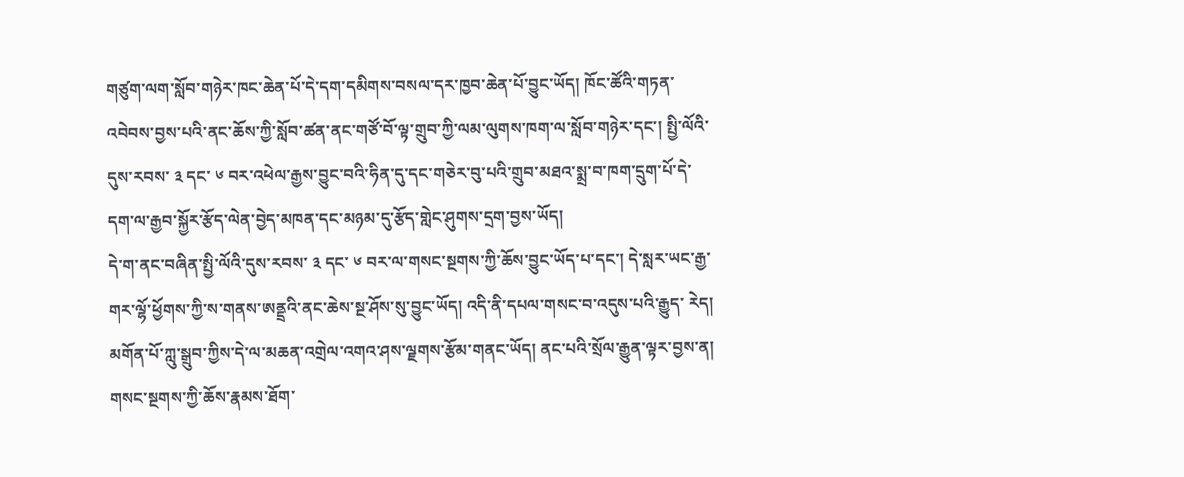གཙུག་ལག་སློབ་གཉེར་ཁང་ཆེན་པོ་དེ་དག་དམིགས་བསལ་དར་ཁྱབ་ཆེན་པོ་བྱུང་ཡོད། ཁོང་ཚོའི་གཏན་འབེབས་བྱས་པའི་ནང་ཆོས་ཀྱི་སློབ་ཚན་ནང་གཙོ་བོ་ལྟ་གྲུབ་ཀྱི་ལམ་ལུགས་ཁག་ལ་སློབ་གཉེར་དང་། སྤྱི་ལོའི་དུས་རབས་ ༣ དང་ ༦ བར་འཕེལ་རྒྱས་བྱུང་བའི་ཧིན་དུ་དང་གཅེར་བུ་པའི་གྲུབ་མཐའ་སྨྲ་བ་ཁག་དྲུག་པོ་དེ་དག་ལ་རྒྱབ་སྐྱོར་རྩོད་ལེན་བྱེད་མཁན་དང་མཉམ་དུ་རྩོད་གླེང་ཤུགས་དྲག་བྱས་ཡོད།
དེ་ག་ནང་བཞིན་སྤྱི་ལོའི་དུས་རབས་ ༣ དང་ ༦ བར་ལ་གསང་སྔགས་ཀྱི་ཆོས་བྱུང་ཡོད་པ་དང་། དེ་སླར་ཡང་རྒྱ་གར་ལྷོ་ཕྱོགས་ཀྱི་ས་གནས་ཨནྡྲའི་ནང་ཆེས་སྔ་ཤོས་སུ་བྱུང་ཡོད། འདི་ནི་དཔལ་གསང་བ་འདུས་པའི་རྒྱུད་ རེད། མགོན་པོ་ཀླུ་སྒྲུབ་ཀྱིས་དེ་ལ་མཆན་འགྲེལ་འགའ་ཤས་ལྗགས་རྩོམ་གནང་ཡོད། ནང་པའི་སྲོལ་རྒྱུན་ལྟར་བྱས་ན། གསང་སྔགས་ཀྱི་ཆོས་རྣམས་ཐོག་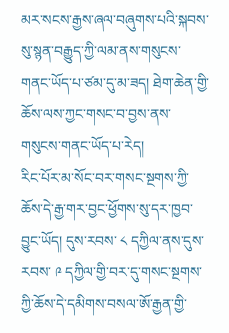མར་སངས་རྒྱས་ཞལ་བཞུགས་པའི་སྐབས་སུ་སྙན་བརྒྱུད་ཀྱི་ལམ་ནས་གསུངས་གནང་ཡོད་པ་ཙམ་དུ་མ་ཟད། ཐེག་ཆེན་གྱི་ཆོས་ལས་ཀྱང་གསང་བ་བྱས་ནས་གསུངས་གནང་ཡོད་པ་རེད།
རིང་པོར་མ་སོང་བར་གསང་སྔགས་ཀྱི་ཆོས་དེ་རྒྱ་གར་བྱང་ཕྱོགས་སུ་དར་ཁྱབ་བྱུང་ཡོད། དུས་རབས་ ༨ དཀྱིལ་ནས་དུས་རབས་ ༩ དཀྱིལ་གྱི་བར་དུ་གསང་སྔགས་ཀྱི་ཆོས་དེ་དམིགས་བསལ་ཨོ་རྒྱན་གྱི་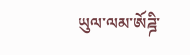ཡུལ་ལམ་ཨོཌྜི་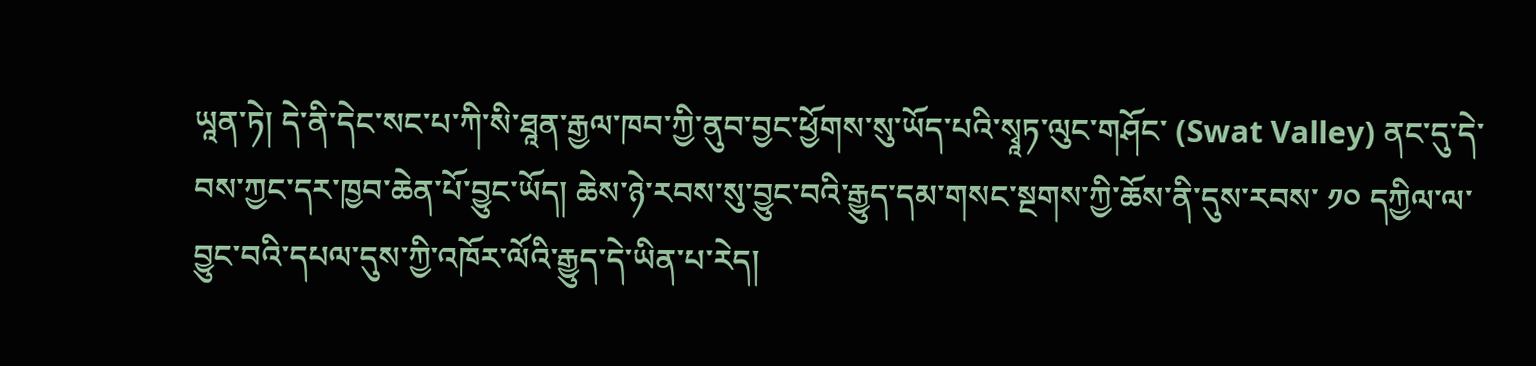ཡཱན་ཏེ། དེ་ནི་དེང་སང་པ་ཀི་སི་ཐཱན་རྒྱལ་ཁབ་ཀྱི་ནུབ་བྱང་ཕྱོགས་སུ་ཡོད་པའི་སྭཱཏ་ལུང་གཤོང་ (Swat Valley) ནང་དུ་དེ་བས་ཀྱང་དར་ཁྱབ་ཆེན་པོ་བྱུང་ཡོད། ཆེས་ཉེ་རབས་སུ་བྱུང་བའི་རྒྱུད་དམ་གསང་སྔགས་ཀྱི་ཆོས་ནི་དུས་རབས་ ༡༠ དཀྱིལ་ལ་བྱུང་བའི་དཔལ་དུས་ཀྱི་འཁོར་ལོའི་རྒྱུད་དེ་ཡིན་པ་རེད།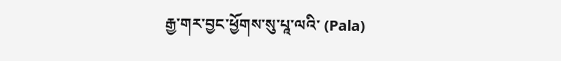རྒྱ་གར་བྱང་ཕྱོགས་སུ་པཱ་ལའི་ (Pala)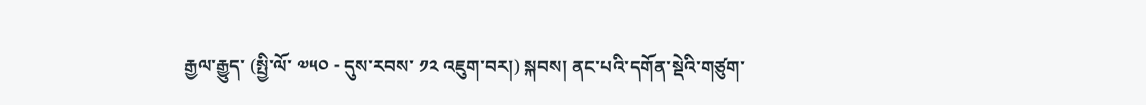རྒྱལ་རྒྱུད་ (སྤྱི་ལོ་ ༧༥༠ - དུས་རབས་ ༡༢ འཇུག་བར།) སྐབས། ནང་པའི་དགོན་སྡེའི་གཙུག་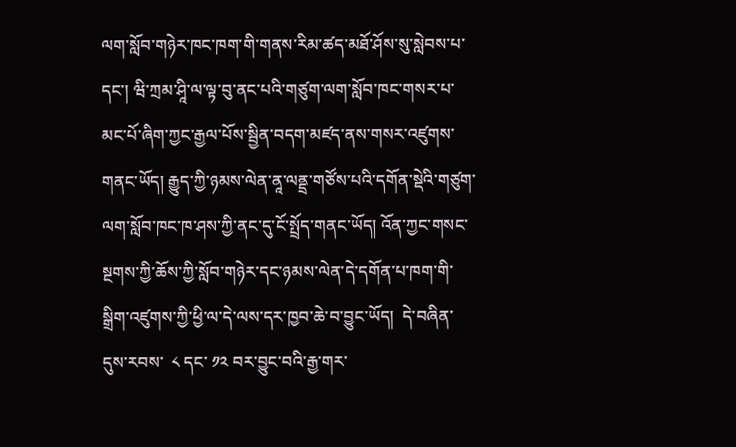ལག་སློབ་གཉེར་ཁང་ཁག་གི་གནས་རིམ་ཚད་མཐོ་ཤོས་སུ་སླེབས་པ་དང་། ཝི་ཀྲམ་ཤཱི་ལ་ལྟ་བུ་ནང་པའི་གཙུག་ལག་སློབ་ཁང་གསར་པ་མང་པོ་ཞིག་ཀྱང་རྒྱལ་པོས་སྦྱིན་བདག་མཛད་ནས་གསར་འཛུགས་གནང་ཡོད། རྒྱུད་ཀྱི་ཉམས་ལེན་ནཱ་ལནྡྲ་གཙོས་པའི་དགོན་སྡེའི་གཙུག་ལག་སློབ་ཁང་ཁ་ཤས་ཀྱི་ནང་དུ་ངོ་སྤྲོད་གནང་ཡོད། འོན་ཀྱང་གསང་སྔགས་ཀྱི་ཆོས་ཀྱི་སློབ་གཉེར་དང་ཉམས་ལེན་དེ་དགོན་པ་ཁག་གི་སྒྲིག་འཛུགས་ཀྱི་ཕྱི་ལ་དེ་ལས་དར་ཁྱབ་ཆེ་བ་བྱུང་ཡོད།  དེ་བཞིན་དུས་རབས་  ༨ དང་ ༡༢ བར་བྱུང་བའི་རྒྱ་གར་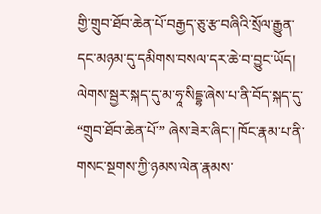གྱི་གྲུབ་ཐོབ་ཆེན་པོ་བརྒྱད་ཅུ་རྩ་བཞིའི་སྲོལ་རྒྱུན་དང་མཉམ་དུ་དམིགས་བསལ་དར་ཆེ་བ་བྱུང་ཡོད། ལེགས་སྦྱར་སྐད་དུ་མ་ཧཱ་སིདྡྷ་ཞེས་པ་ནི་བོད་སྐད་དུ་ “གྲུབ་ཐོབ་ཆེན་པོ་” ཞེས་ཟེར་ཞིང་། ཁོང་རྣམ་པ་ནི་གསང་སྔགས་ཀྱི་ཉམས་ལེན་རྣམས་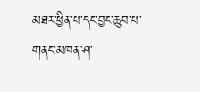མཐར་ཕྱིན་པ་དང་བྱང་ཆུབ་པ་གནང་མཁན་ཤ་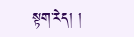སྟག་རེད། །